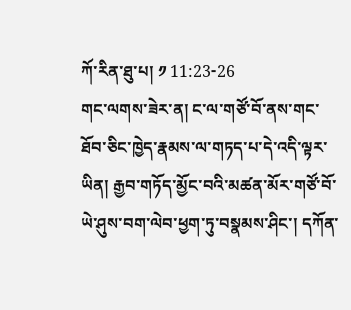ཀོ་རིན་ཐུ་པ། ༡ 11:23-26
གང་ལགས་ཟེར་ན། ང་ལ་གཙོ་བོ་ནས་གང་ཐོབ་ཅིང་ཁྱེད་རྣམས་ལ་གཏད་པ་དེ་འདི་ལྟར་ཡིན། རྒྱབ་གཏོད་མྱོང་བའི་མཚན་མོར་གཙོ་བོ་ཡེ་ཤུས་བག་ལེབ་ཕྱག་ཏུ་བསྣམས་ཤིང་། དཀོན་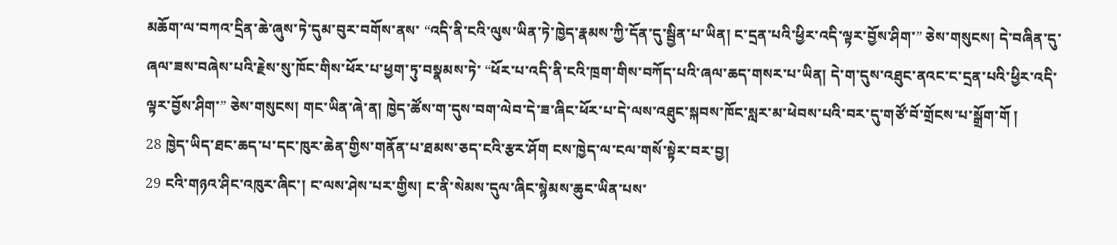མཆོག་ལ་བཀའ་དྲིན་ཆེ་ཞུས་ཏེ་དུམ་བུར་བགོས་ནས་ “འདི་ནི་ངའི་ལུས་ཡིན་ཏེ་ཁྱེད་རྣམས་ཀྱི་དོན་དུ་སྦྱིན་པ་ཡིན། ང་དྲན་པའི་ཕྱིར་འདི་ལྟར་བྱོས་ཤིག་” ཅེས་གསུངས། དེ་བཞིན་དུ་ཞལ་ཟས་བཞེས་པའི་རྗེས་སུ་ཁོང་གིས་ཕོར་པ་ཕྱག་ཏུ་བསྣམས་ཏེ་ “ཕོར་པ་འདི་ནི་ངའི་ཁྲག་གིས་བཀོད་པའི་ཞལ་ཆད་གསར་པ་ཡིན། དེ་ག་དུས་འཐུང་ནའང་ང་དྲན་པའི་ཕྱིར་འདི་ལྟར་བྱོས་ཤིག་” ཅེས་གསུངས། གང་ཡིན་ཞེ་ན། ཁྱེད་ཚོས་ག་དུས་བག་ལེབ་དེ་ཟ་ཞིང་ཕོར་པ་དེ་ལས་འཐུང་སྐབས་ཁོང་སླར་མ་ཕེབས་པའི་བར་དུ་གཙོ་བོ་གྲོངས་པ་སྒྲོག་གོ །
28 ཁྱེད་ཡིད་ཐང་ཆད་པ་དང་ཁུར་ཆེན་གྱིས་གནོན་པ་ཐམས་ཅད་ངའི་རྩར་ཤོག ངས་ཁྱེད་ལ་ངལ་གསོ་སྟེར་བར་བྱ།
29 ངའི་གཉའ་ཤིང་འཁུར་ཞིང་། ང་ལས་ཤེས་པར་གྱིས། ང་ནི་སེམས་དུལ་ཞིང་སྙེམས་ཆུང་ཡིན་པས་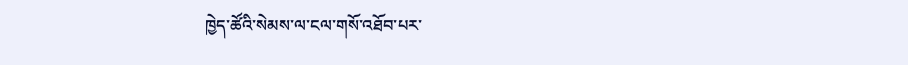ཁྱེད་ཚོའི་སེམས་ལ་ངལ་གསོ་འཐོབ་པར་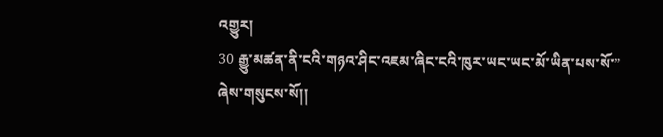འགྱུར།
30 རྒྱུ་མཚན་ནི་ངའི་གཉའ་ཤིང་འཇམ་ཞིང་ངའི་ཁུར་ཡང་ཡང་མོ་ཡིན་པས་སོ་” ཞེས་གསུངས་སོ།།